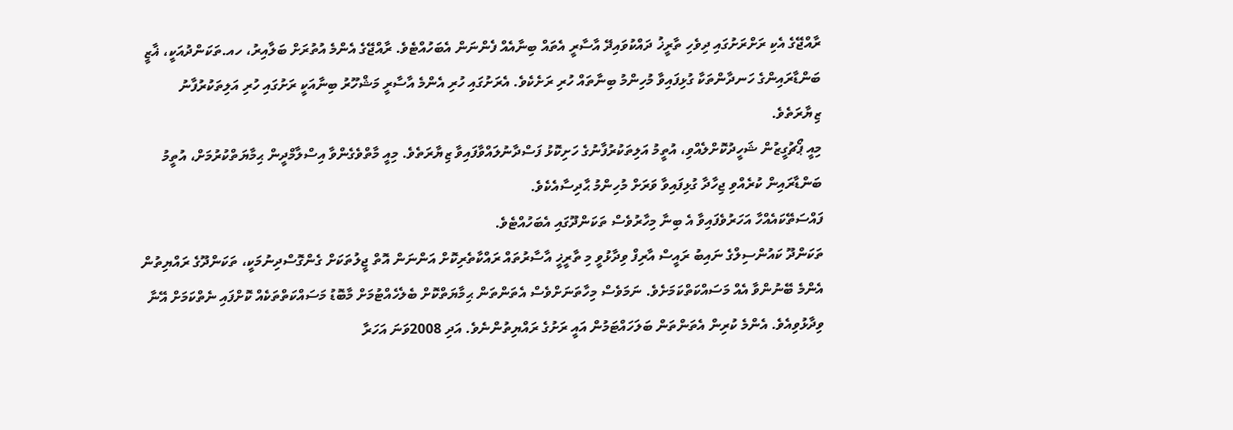ރާއްޖޭގެ އެކި ރަށްރަށުގައި ދިވެހި ތާރީޚު ދައްކުވައިދޭ އާސާރީ އެތައް ބިނާއެއް ފެންނަން އެބަހުއްޓެވެ. ރާއްޖޭގެ އެންމެ އުތުރަށް ބަލާއިރު، ހއ.ތަކަންދުއަކީ، ޣާޒީ ބަންޑާރައިންގެ ހަނދާންތަކާ ގުޅިފައިވާ މުހިންމު ބިނާތައް ހުރި ރަށެކެވެ. އެރަށުގައި ހުރި އެންމެ އާސާރީ މަޝްހޫރު ބިނާއަކީ ރަށުގައި ހުރި އަލިތަކުރުފާނު ޒިޔާރަތެވެ.
މިއީ ޕޯޗުގީޒުން ޝަހީދުކޮށްލެއްވި، އުތީމު އަލިތަކުރުފާނުގެ ހަށިކޮޅު ފަސްދާނުލައްވާފައިވާ ޒިޔާރަތެވެ. މިއީ މާތްވެގެންވާ އިސްލާމްދީން ޙިމާޔަތްކުރުމަށް، އުތީމު ބަންޑާރައިން ކުރެއްވި ޖިހާދާ ގުޅިފައިވާ ވަރަށް މުހިންމު ޙާދިސާއެކެވެ.
ފައްސަތޭކައެއްހާ އަހަރުވެފައިވާ އެ ބިނާ މިހާރުވެސް ތަކަންދޫގައި އެބަހުއްޓެވެ.
ތަކަންދޫ ކައުންސިލްގެ ނައިބު ރައީސް އާރިފް ވިދާޅުވީ މި ތާރީޚީ އާސާރުތައް ރައްކާތެރިކޮށް އަންނަން އޮތް ޖީލުތަކަށް ގެންގޮސްދިނުމަކީ، ތަކަންދޫގެ ރައްޔިތުން އެންމެ ބޭނުންވާ އެއް މަސައްކަތްކަމަށެވެ. ނަމަވެސް މިހާތަނަށްވެސް އެތަންތަން ޙިމާޔަތްކޮށް ބެލެހެއްޓުމަށް މާބޮޑު މަސައްކަތްތަކެއް ކޮށްފައި ނެތްކަމަށް އޭނާ ވިދާޅުވިއެވެ. އެންމެ ކުރިން އެތަންތަން ބަލަހައްޓަމުން އައީ ރަށުގެ ރައްޔިތުންނެވެ. އަދި 2008ވަނަ އަހަރާ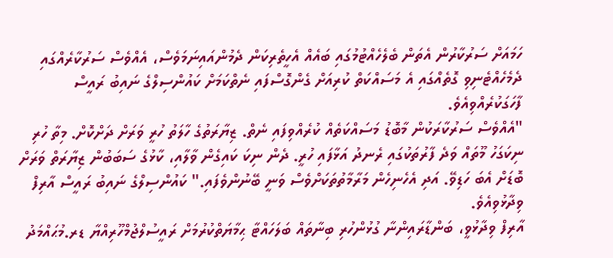ހަމައަށް ސަރުކާރުން އެތަން ބެލެހެއްޓުމުގައި ބައެއް އެހީތެރިކަން ދެމުންއައިނަމަވެސް، އެއްވެސް ސަރުކާރެއްގައި ދެމެހެއްޓެނިވި ގޮތެއްގައި އެ މަސައްކަތް ކުރިއަށް ގެންގޮސްފައި ނެތްކަމަށް ކައުންސިލްގެ ނައިބު ރައީސް ފާހަގަކުރެއްވިއެވެ.
"އެއްވެސް ސަރުކާރަކުން މާބޮޑު މަސައްކަތެއް ކުރެއްވިފައި ނެތް. ޒިޔާރަތުގެ ހާލަތު ހުރީ ވަރަށް ދަށްކޮށް. މިތާ ހުރި ނިކަގަހު މޫތައް ވަދެ ފާރުތަކުގައި ރެނދު އަޅާފައި ހުރީ. ދެން ނިކަ ކައިގެން ވާލާއި، ކާޅުގެ ސަބަބުން ޒިޔާރަތް ވަރަށް ބޮޑަށް އެބަ ހަޑިވޭ. އަދި އެހެނިހެން މަރާމާތުތަކަށްވެސް ވަނީ ބޭނުންވެފައި." ކައުންސިލްގެ ނައިބު ރައީސް އާރިފް ވިދާޅުވިއެވެ.
އާރިފް ވިދާޅުވީ، ބަންޑާރައިންނާ ގުޅުންހުރި ބިނާތައް ބަލަހައްޓާ ޙިމާޔަތްކުރުމަށް ރައީސުލްޖުމްހޫރިއްޔާ ޑރ.މުޙައްމަދު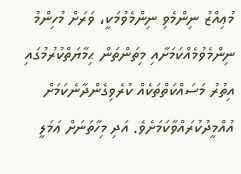މުޢިއްޒު ނިންމެވި ނިންމެވުމަކީ، ވަރަށް މުހިންމު ނިންމެވުމެއްކަމަށާއި މިތަންތަން ޙިމާޔަތްކުރުމުގައި އިތުރު މަސައްކަތްތަކެއް ކުރެވިގެންދާނެކަމަށް އުއްމީދުކުރައްވާކަމަށެވެ. އަދި މިހާތަނަށް ޢަމަލީ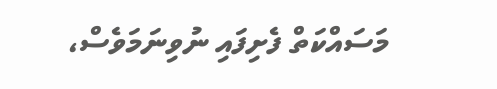މަސައްކަތް ފެށިފައި ނުވިނަމަވެސް،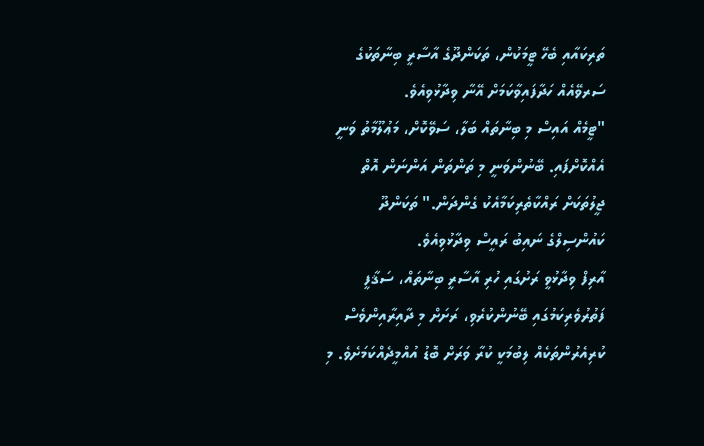ތަރިކައާއި ބެހޭ ޓީމަކުން، ތަކަންދޫގެ އާސާރީ ބިނާތަކުގެ ސަރވޭއެއް ހަދާފައިވާކަމަށް އޭނާ ވިދާޅުވިއެވެ.
"ޓީމެއް އައިސް މި ބިނާތައް ބަލާ، ސަވޭކޮށް، މަޢުލޫމާތު ވަނީ އެއްކޮށްފައި. ބޭނުންވަނީ މި ތަންތަން އަންނަން އޮތް ޖީލުތަކަށް ރައްކާތެރިކަމާއެކު ގެންދަން." ތަކަންދޫ ކައުންސިލްގެ ނައިބު ރައީސް ވިދާޅުވިއެވެ.
އާރިފް ވިދާޅުވީ ރަށުގައި ހުރި އާސާރީ ބިނާތައް، ސަޤާފީ ފަތުރުވެރިކަމުގައި ބޭނުންކުރެވި، ރަށަށް މި ދާއިރާއިންވެސް ކުރިއެރުންތަކެއް ލިބުމަކީ ކުރާ ވަރަށް ބޮޑު އުއްމީދެއްކަމަށެވެ. މި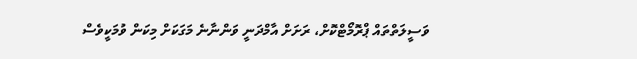ވަސީލަތްތައް ޕްރޮމޯޓްކޮށް، ރަށަށް އާމްދަނީ ވަންނާނެ މަގަކަށް މިކަން ވުމަކީވެސް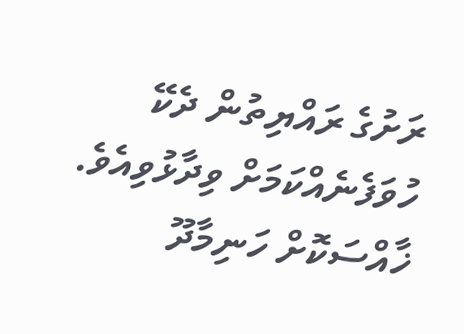ރަށުގެ ރައްޔިތުން ދެކޭ ހުވަފެނެއްކަމަށް ވިދާޅުވިއެވެ. ޚާއްސަކޮށް ހަނިމާދޫ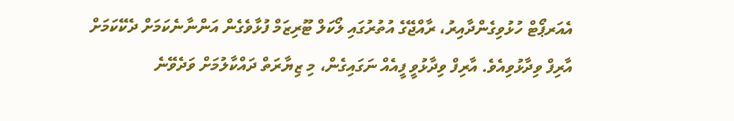އެއަރޕޯޓް ހުޅުވިގެންދާއިރު، ރާއްޖޭގެ އުތުރުގައި ލޯކަލް ޓޫރިޒަމް ފުޅާވެގެން އަންނާނެކަމަށް ދެކޭކަމަށް އާރިފް ވިދާޅުވިއެވެ. އާރިފް ވިދާޅުވީ ފީއެއް ނަގައިގެން، މި ޒިޔާރަތް ދައްކާލުމަށް ވަދެވޭނެ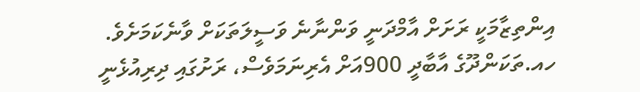އިންތިޒާމަކީ ރަށަށް އާމްދަނީ ވަންނާނެ ވަސީލަތަކަށް ވާނެކަމަށެވެ.
ހއ.ތަކަންދޫގެ އާބާދީ 900އަށް އެރިނަމަވެސް، ރަށުގައި ދިރިއުޅެނީ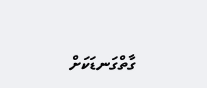ގާތްގަނޑަކަށް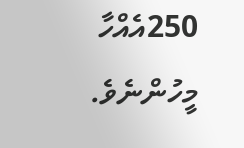250އެއްހާ މީހުންނެވެ.